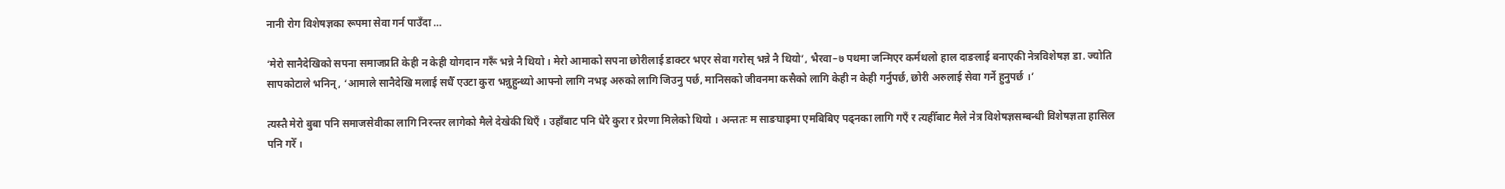नानी रोग विशेषज्ञका रूपमा सेवा गर्न पाउँदा …

‘मेरो सानैदेखिको सपना समाजप्रति केही न केही योगदान गरूँ भन्ने नै थियो । मेरो आमाको सपना छोरीलाई डाक्टर भएर सेवा गरोस् भन्ने नै थियो’, भैरवा–७ पथमा जन्मिएर कर्मथलो हाल दाङलाई बनाएकी नेत्रविशेषज्ञ डा. ज्योति सापकोटाले भनिन्, ‘आमाले सानैदेखि मलाई सधैँ एउटा कुरा भन्नुहुन्थ्यो आफ्नो लागि नभइ अरुको लागि जिउनु पर्छ, मानिसको जीवनमा कसैको लागि केही न केही गर्नुपर्छ, छोरी अरुलाई सेवा गर्ने हुनुपर्छ ।’

त्यस्तै मेरो बुबा पनि समाजसेवीका लागि निरन्तर लागेको मैले देखेकी थिएँ । उहाँबाट पनि धेरै कुरा र प्रेरणा मिलेको थियो । अन्ततः म साङघाइमा एमबिबिए पढ्नका लागि गएँ र त्यहीँबाट मैले नेत्र विशेषज्ञसम्बन्धी विशेषज्ञता हासिल पनि गरेँ ।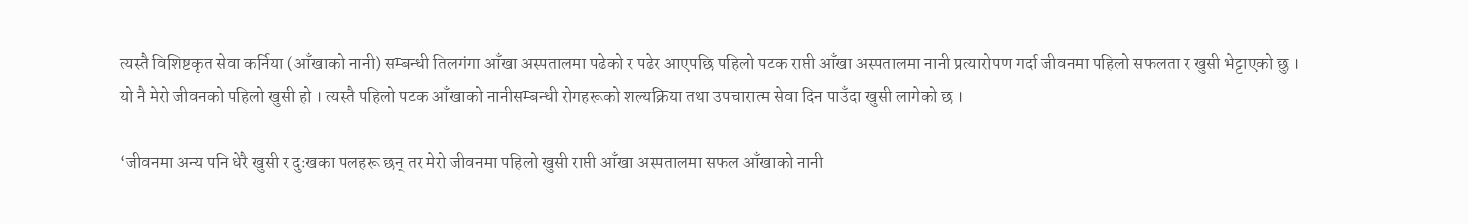त्यस्तै विशिष्टकृत सेवा कर्निया (आँखाको नानी) सम्बन्धी तिलगंगा आँखा अस्पतालमा पढेको र पढेर आएपछि पहिलो पटक राप्ती आँखा अस्पतालमा नानी प्रत्यारोपण गर्दा जीवनमा पहिलो सफलता र खुसी भेट्टाएको छु । यो नै मेरो जीवनको पहिलो खुसी हो । त्यस्तै पहिलो पटक आँखाको नानीसम्बन्धी रोगहरूको शल्यक्रिया तथा उपचारात्म सेवा दिन पाउँदा खुसी लागेको छ ।

‘जीवनमा अन्य पनि धेरै खुसी र दुःखका पलहरू छन् तर मेरो जीवनमा पहिलो खुसी राप्ती आँखा अस्पतालमा सफल आँखाको नानी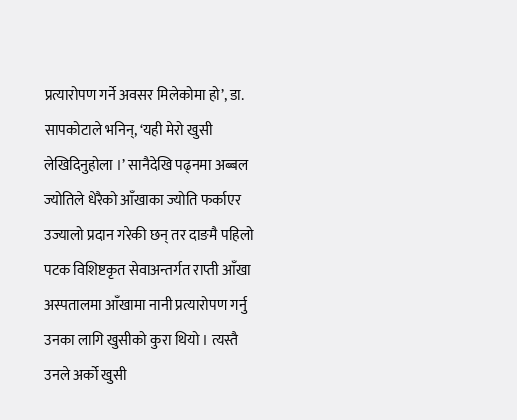प्रत्यारोपण गर्ने अवसर मिलेकोमा हो’, डा. सापकोटाले भनिन्, ‘यही मेरो खुसी लेखिदिनुहोला ।’ सानैदेखि पढ्नमा अब्बल ज्योतिले धेरैको आँखाका ज्योति फर्काएर उज्यालो प्रदान गरेकी छन् तर दाङमै पहिलो पटक विशिष्टकृत सेवाअन्तर्गत राप्ती आँखा अस्पतालमा आँखामा नानी प्रत्यारोपण गर्नु उनका लागि खुसीको कुरा थियो । त्यस्तै उनले अर्को खुसी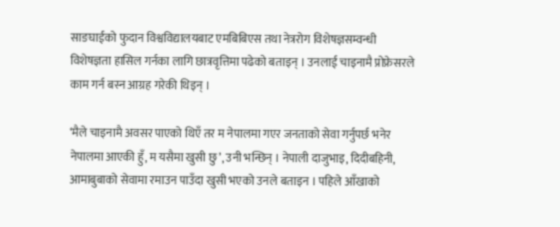साङघाईको फुदान विश्वविद्यालयबाट एमबिबिएस तथा नेत्ररोग विशेषज्ञसम्वन्धी विशेषज्ञता हासिल गर्नका लागि छात्रवृत्तिमा पढेको बताइन् । उनलाई चाइनामै प्रोफ्रेसरले काम गर्न बस्न आग्रह गरेकी थिइन् ।

‘मैले चाइनामै अवसर पाएको थिएँ तर म नेपालमा गएर जनताको सेवा गर्नुपर्छ भनेर नेपालमा आएकी हुँ, म यसैमा खुसी छु’, उनी भन्छिन् । नेपाली दाजुभाइ, दिदीबहिनी, आमाबुबाको सेवामा रमाउन पाउँदा खुसी भएको उनले बताइन । पहिले आँखाको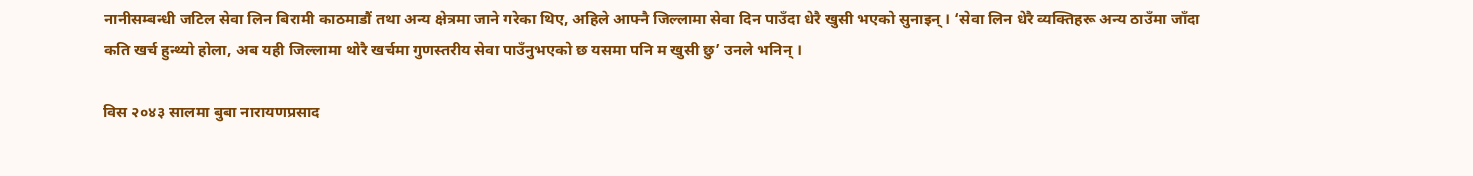नानीसम्बन्धी जटिल सेवा लिन बिरामी काठमाडौं तथा अन्य क्षेत्रमा जाने गरेका थिए, अहिले आफ्नै जिल्लामा सेवा दिन पाउँदा धेरै खुसी भएको सुनाइन् । ‘सेवा लिन धेरै व्यक्तिहरू अन्य ठाउँमा जाँदा कति खर्च हुन्थ्यो होला, अब यही जिल्लामा थोरै खर्चमा गुणस्तरीय सेवा पाउँनुभएको छ यसमा पनि म खुसी छु’ उनले भनिन् ।

विस २०४३ सालमा बुबा नारायणप्रसाद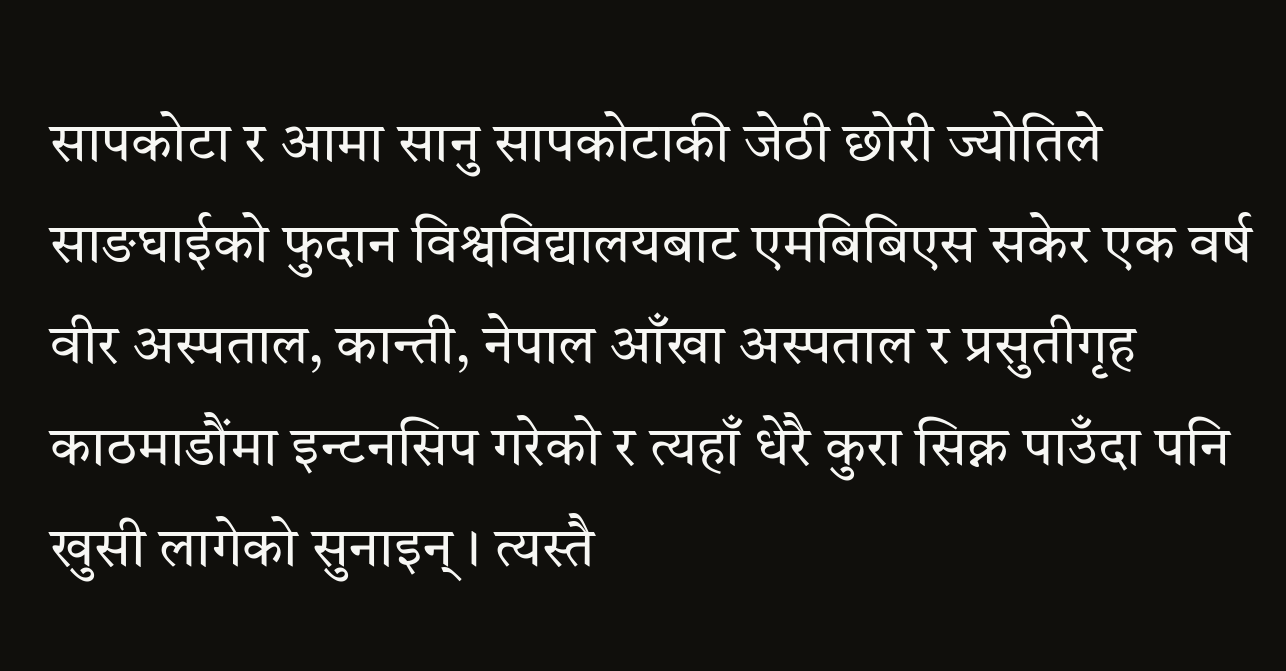सापकोटा र आमा सानु सापकोटाकी जेठी छोरी ज्योतिले साङघाईको फुदान विश्वविद्यालयबाट एमबिबिएस सकेर एक वर्ष वीर अस्पताल, कान्ती, नेपाल आँखा अस्पताल र प्रसुतीगृह काठमाडौंमा इन्टनसिप गरेको र त्यहाँ धेरै कुरा सिक्न पाउँदा पनि खुसी लागेको सुनाइन् । त्यस्तै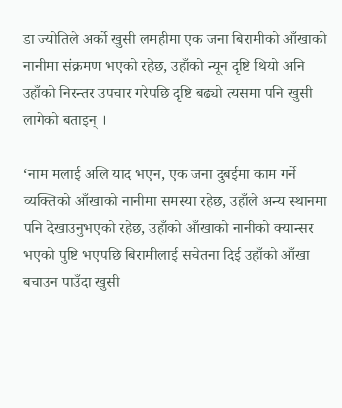डा ज्योतिले अर्को खुसी लमहीमा एक जना बिरामीको आँखाको नानीमा संक्रमण भएको रहेछ, उहाँको न्यून दृष्टि थियो अनि उहाँको निरन्तर उपचार गरेपछि दृष्टि बढ्यो त्यसमा पनि खुसी लागेको बताइन् ।

‘नाम मलाई अलि याद भएन, एक जना दुबईमा काम गर्ने व्यक्तिको आँखाको नानीमा समस्या रहेछ, उहाँले अन्य स्थानमा पनि देखाउनुभएको रहेछ, उहाँको आँखाको नानीको क्यान्सर भएको पुष्टि भएपछि बिरामीलाई सचेतना दिई उहाँको आँखा बचाउन पाउँदा खुसी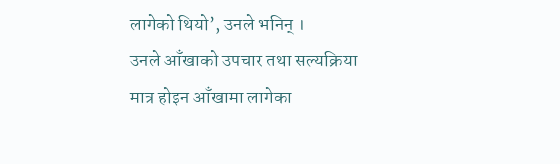लागेको थियो’, उनले भनिन् ।
उनले आँखाको उपचार तथा सल्यक्रिया मात्र होइन आँखामा लागेका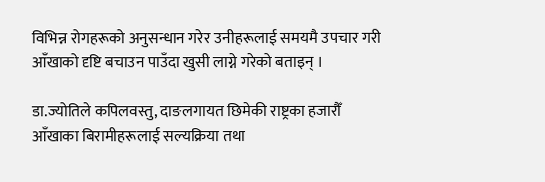विभिन्न रोगहरूको अनुसन्धान गरेर उनीहरूलाई समयमै उपचार गरी आँखाको दृष्टि बचाउन पाउँदा खुसी लाग्ने गरेको बताइन् ।

डा.ज्योतिले कपिलवस्तु, दाङलगायत छिमेकी राष्ट्रका हजारौँ आँखाका बिरामीहरूलाई सल्यक्रिया तथा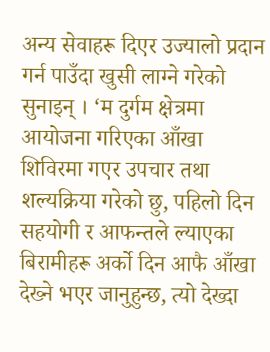अन्य सेवाहरू दिएर उज्यालो प्रदान गर्न पाउँदा खुसी लाग्ने गरेको सुनाइन् । ‘म दुर्गम क्षेत्रमा आयोजना गरिएका आँखा शिविरमा गएर उपचार तथा शल्यक्रिया गरेको छु, पहिलो दिन सहयोगी र आफन्तले ल्याएका बिरामीहरू अर्को दिन आफै आँखा देख्ने भएर जानुहुन्छ, त्यो देख्दा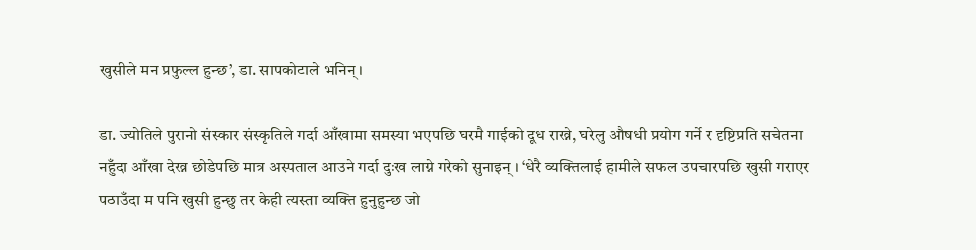खुसीले मन प्रफुल्ल हुन्छ’, डा. सापकोटाले भनिन् ।

डा. ज्योतिले पुरानो संस्कार संस्कृतिले गर्दा आँखामा समस्या भएपछि घरमै गाईको दूध राख्ने, घरेलु औषधी प्रयोग गर्ने र दृष्टिप्रति सचेतना नहुँदा आँखा देख्न छोडेपछि मात्र अस्पताल आउने गर्दा दुःख लाग्ने गरेको सुनाइन् । ‘धेरै व्यक्तिलाई हामीले सफल उपचारपछि खुसी गराएर पठाउँदा म पनि खुसी हुन्छु तर केही त्यस्ता व्यक्ति हुनुहुन्छ जो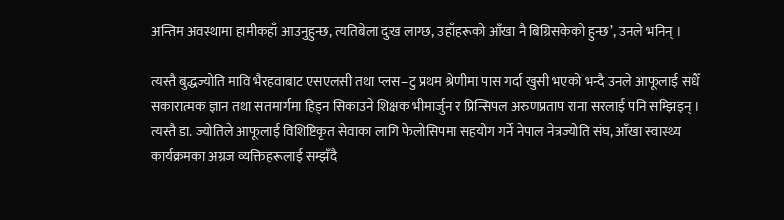अन्तिम अवस्थामा हामीकहाँ आउनुहुन्छ, त्यतिबेला दुःख लाग्छ, उहाँहरूको आँखा नै बिग्रिसकेको हुन्छ’, उनले भनिन् ।

त्यस्तै बुद्धज्योति मावि भैरहवाबाट एसएलसी तथा प्लस–टु प्रथम श्रेणीमा पास गर्दा खुसी भएको भन्दै उनले आफूलाई सधैँ सकारात्मक ज्ञान तथा सतमार्गमा हिड्न सिकाउने शिक्षक भीमार्जुन र प्रिन्सिपल अरुणप्रताप राना सरलाई पनि सम्झिइन् । त्यस्तै डा. ज्योतिले आफूलाई विशिष्टिकृत सेवाका लागि फेलोसिपमा सहयोग गर्ने नेपाल नेत्रज्योति संघ, आँखा स्वास्थ्य कार्यक्रमका अग्रज व्यक्तिहरूलाई सम्झँदै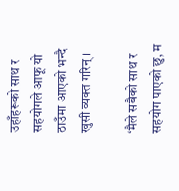उहाँहरूको साथ र सहयोगले आफू यो ठाउँमा आएको भन्दै खुसी व्यक्त गरिन् ।

‘मैले सबैको साथ र सहयोग पाएको छु, म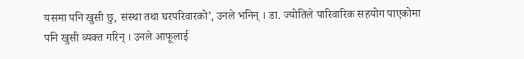यसमा पनि खुसी छु, संस्था तथा घरपरिवारको’, उनले भनिन् । डा. ज्योतिले पारिवारिक सहयोग पाएकोमा पनि खुसी व्यक्त गरिन् । उनले आफूलाई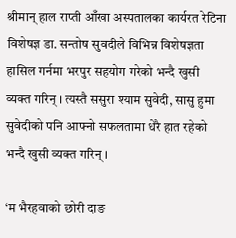श्रीमान् हाल राप्ती आँखा अस्पतालका कार्यरत रेटिना विशेषज्ञ डा. सन्तोष सुवदीले विभिन्न विशेषज्ञता हासिल गर्नमा भरपुर सहयोग गरेको भन्दै खुसी व्यक्त गरिन् । त्यस्तै ससुरा श्याम सुवेदी, सासु हुमा सुवेदीको पनि आफ्नो सफलतामा धेरै हात रहेको भन्दै खुसी व्यक्त गरिन् ।

‘म भैरहवाको छोरी दाङ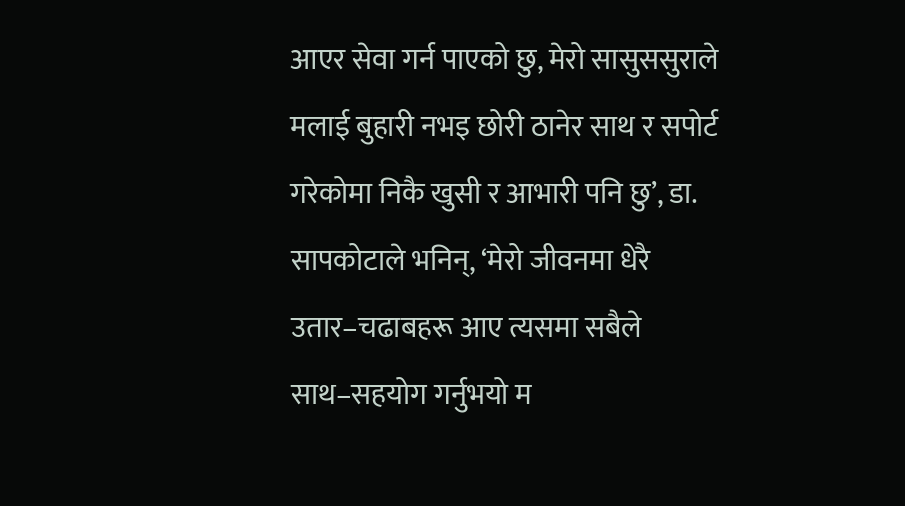आएर सेवा गर्न पाएको छु, मेरो सासुससुराले मलाई बुहारी नभइ छोरी ठानेर साथ र सपोर्ट गरेकोमा निकै खुसी र आभारी पनि छु’, डा. सापकोटाले भनिन्, ‘मेरो जीवनमा धेरै उतार–चढाबहरू आए त्यसमा सबैले साथ–सहयोग गर्नुभयो म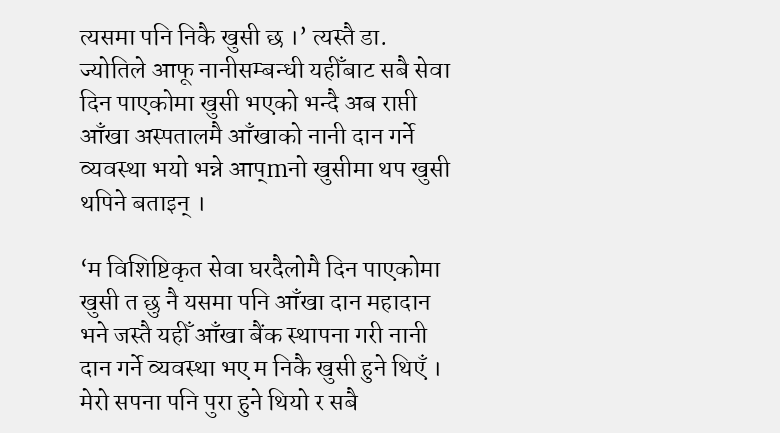त्यसमा पनि निकै खुसी छ ।’ त्यस्तै डा. ज्योतिले आफू नानीसम्बन्धी यहीँबाट सबै सेवा दिन पाएकोमा खुसी भएको भन्दै अब राप्ती आँखा अस्पतालमै आँखाको नानी दान गर्ने व्यवस्था भयो भन्ने आप्mनो खुसीमा थप खुसी थपिने बताइन् ।

‘म विशिष्टिकृत सेवा घरदैलोमै दिन पाएकोमा खुसी त छु नै यसमा पनि आँखा दान महादान भने जस्तै यहीँ आँखा बैंक स्थापना गरी नानी दान गर्ने व्यवस्था भए म निकै खुसी हुने थिएँ । मेरो सपना पनि पुरा हुने थियो र सबै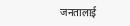जनतालाई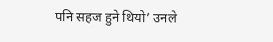पनि सहज हुने थियो’ उनले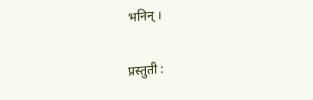भनिन् ।

प्रस्तुती :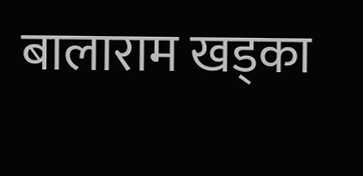बालाराम खड्का